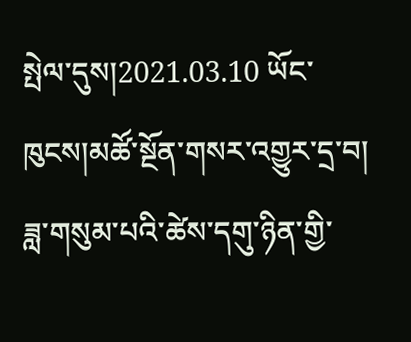སྤེལ་དུས།2021.03.10 ཡོང་ཁུངས།མཚོ་སྔོན་གསར་འགྱུར་དྲ་བ།
ཟླ་གསུམ་པའི་ཚེས་དགུ་ཉིན་གྱི་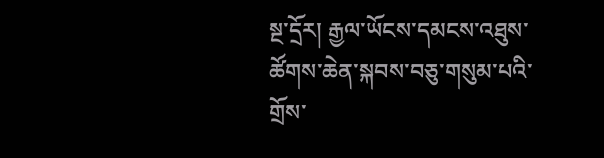སྔ་དྲོར། རྒྱལ་ཡོངས་དམངས་འཐུས་ཚོགས་ཆེན་སྐབས་བཅུ་གསུམ་པའི་གྲོས་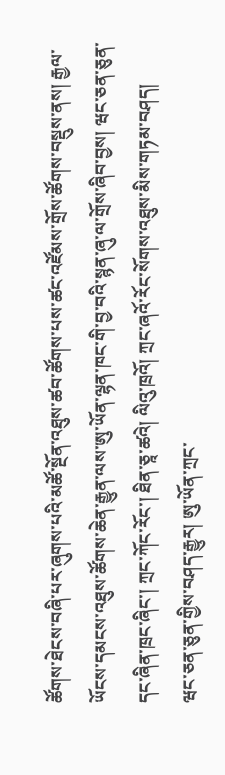ཚོགས་ཐེངས་བཞི་པར་ཞུགས་པའི་མཚོ་སྔོན་འཐུས་ཚབ་ཚོགས་པས་ཚང་འཛོམས་གྲོས་ཚོགས་བསྡུས་ནས། རྒྱལ་ཡོངས་དམངས་འཐུས་ཚོགས་ཆེན་རྒྱུན་ལས་ཨུ་ཡོན་ལྷན་ཁང་གི་བྱ་བའི་སྙན་ཞུ་ལ་གྲོས་ཞིབ་བྱས། ཝང་ཅན་ཅུན་དང་ཞིན་ཁྲང་ཞིང་། ཀྲང་ཀོང་རོང་། ཐིན་ཅཱ་ཚའེ། ལིའུ་ཁྲའོ། ཀྲང་ཞའོ་རོང་སོགས་འཐུས་མིས་གཏམ་བཤད།
ཝང་ཅན་ཅུན་གྱིས་བཤད་རྒྱུར། ཨུ་ཡོན་ཀྲང་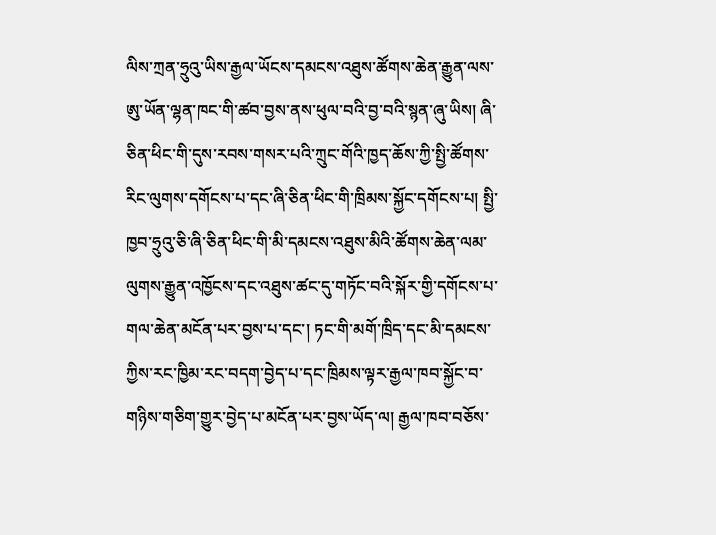ལིས་ཀྲན་ཧྲུའུ་ཡིས་རྒྱལ་ཡོངས་དམངས་འཐུས་ཚོགས་ཆེན་རྒྱུན་ལས་ཨུ་ཡོན་ལྷན་ཁང་གི་ཚབ་བྱས་ནས་ཕུལ་བའི་བྱ་བའི་སྙན་ཞུ་ཡིས། ཞི་ཅིན་ཕིང་གི་དུས་རབས་གསར་པའི་ཀྲུང་གོའི་ཁྱད་ཆོས་ཀྱི་སྤྱི་ཚོགས་རིང་ལུགས་དགོངས་པ་དང་ཞི་ཅིན་ཕིང་གི་ཁྲིམས་སྐྱོང་དགོངས་པ། སྤྱི་ཁྱབ་ཧྲུའུ་ཅི་ཞི་ཅིན་ཕིང་གི་མི་དམངས་འཐུས་མིའི་ཚོགས་ཆེན་ལམ་ལུགས་རྒྱུན་འཁྱོངས་དང་འཐུས་ཚང་དུ་གཏོང་བའི་སྐོར་གྱི་དགོངས་པ་གལ་ཆེན་མངོན་པར་བྱས་པ་དང་། ཏང་གི་མགོ་ཁྲིད་དང་མི་དམངས་ཀྱིས་རང་ཁྱིམ་རང་བདག་བྱེད་པ་དང་ཁྲིམས་ལྟར་རྒྱལ་ཁབ་སྐྱོང་བ་གཉིས་གཅིག་གྱུར་བྱེད་པ་མངོན་པར་བྱས་ཡོད་ལ། རྒྱལ་ཁབ་བཅོས་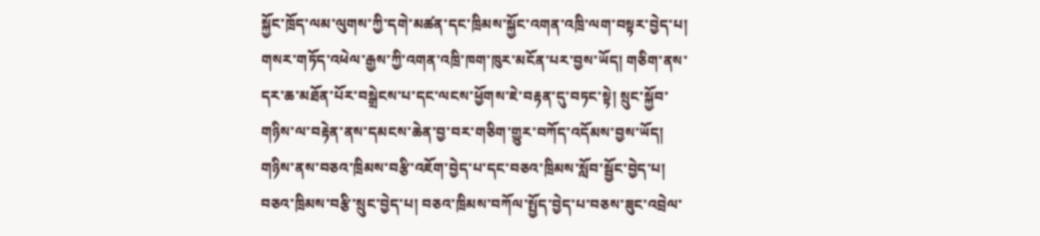སྐྱོང་ཁྲོད་ལམ་ལུགས་ཀྱི་དགེ་མཚན་དང་ཁྲིམས་སྐྱོང་འགན་འཁྲི་ལག་བསྟར་བྱེད་པ། གསར་གཏོད་འཕེལ་རྒྱས་ཀྱི་འགན་འཁྲི་ཁག་ཁུར་མངོན་པར་བྱས་ཡོད། གཅིག་ནས་དར་ཆ་མཐོན་པོར་བསྒྲེངས་པ་དང་ལངས་ཕྱོགས་ཇེ་བརྟན་དུ་བཏང་སྟེ། སྲུང་སྐྱོབ་གཉིས་ལ་བརྟེན་ནས་དམངས་ཆེན་བྱ་བར་གཅིག་གྱུར་བཀོད་འདོམས་བྱས་ཡོད། གཉིས་ནས་བཅའ་ཁྲིམས་བརྩི་འཇོག་བྱེད་པ་དང་བཅའ་ཁྲིམས་སློབ་སྦྱོང་བྱེད་པ། བཅའ་ཁྲིམས་བརྩི་སྲུང་བྱེད་པ། བཅའ་ཁྲིམས་བཀོལ་སྤྱོད་བྱེད་པ་བཅས་ཟུང་འབྲེལ་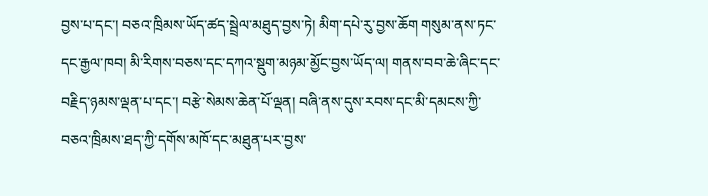བྱས་པ་དང་། བཅའ་ཁྲིམས་ཡོད་ཚད་སྦྲེལ་མཐུད་བྱས་ཏེ། མིག་དཔེ་རུ་བྱས་ཆོག གསུམ་ནས་ཏང་དང་རྒྱལ་ཁབ། མི་རིགས་བཅས་དང་དཀའ་སྡུག་མཉམ་མྱོང་བྱས་ཡོད་ལ། གནས་བབ་ཆེ་ཞིང་དང་བརྗིད་ཉམས་ལྡན་པ་དང་། བརྩེ་སེམས་ཆེན་པོ་ལྡན། བཞི་ནས་དུས་རབས་དང་མི་དམངས་ཀྱི་བཅའ་ཁྲིམས་ཐད་ཀྱི་དགོས་མཁོ་དང་མཐུན་པར་བྱས་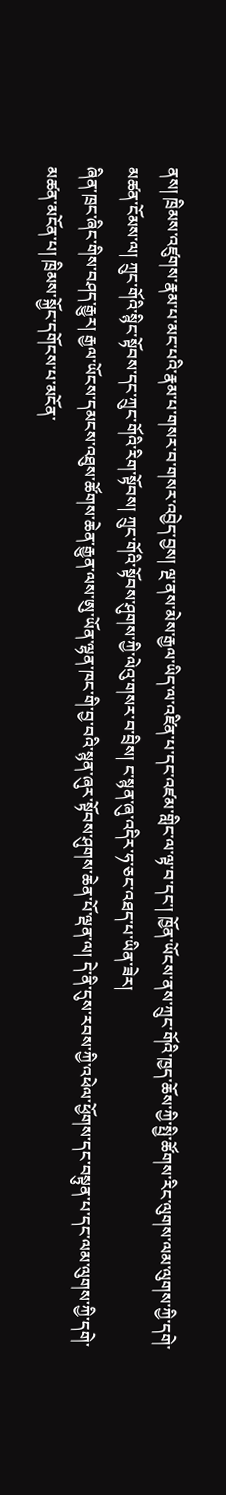ནས། ཁྲིམས་འཛུགས་རྣམ་པ་མང་པའི་རྣམ་པ་གསར་བ་གསར་འབྱེད་བྱས། ལྔ་ནས་མེས་རྒྱལ་ཡིད་ལ་འཛིན་པ་དང་འཛམ་གླིང་ལ་ལྟ་བ་དང་། ཁྱོན་ཡོངས་ནས་ཀྲུང་གོའི་ཁྱད་ཆོས་ཀྱི་སྤྱི་ཚོགས་རིང་ལུགས་ལམ་ལུགས་ཀྱི་དགེ་མཚན་ངོམས་ལ། ཀྲུང་གོའི་སྙིང་སྟོབས་དང་ཀྲུང་གོའི་རིག་སྟོབས། ཀྲུང་གོའི་སྟོབས་ཤུགས་ཀྱི་ལེའུ་གསར་བ་བྲིས། ང་སྙན་ཞུ་འདིར་ཧ་ཅང་འཐད་པ་ཡིན་ཟེར།
ཞིན་ཁྲང་ཞིང་གིས་བཤད་རྒྱུར། རྒྱལ་ཡོངས་དམངས་འཐུས་ཚོགས་ཆེན་རྒྱུན་ལས་ཨུ་ཡོན་ལྷན་ཁང་གི་བྱ་བའི་སྙན་ཞུར་སྟོབས་ཤུགས་ཆེན་པོ་ལྡན་ལ། དེ་ནི་དུས་རབས་ཀྱི་འཕེལ་ཕྱོགས་དང་བསྟུན་པ་དང་ལམ་ལུགས་ཀྱི་དགེ་མཚན་མངོན་པ། ཁྲིམས་སྐྱོང་དགོངས་པ་མངོན་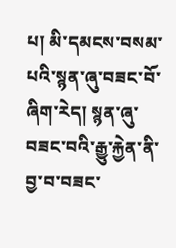པ། མི་དམངས་བསམ་པའི་སྙན་ཞུ་བཟང་བོ་ཞིག་རེད། སྙན་ཞུ་བཟང་བའི་རྒྱུ་རྐྱེན་ནི་བྱ་བ་བཟང་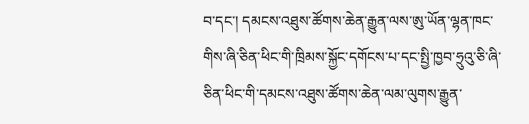བ་དང་། དམངས་འཐུས་ཚོགས་ཆེན་རྒྱུན་ལས་ཨུ་ཡོན་ལྷན་ཁང་གིས་ཞི་ཅིན་ཕིང་གི་ཁྲིམས་སྐྱོང་དགོངས་པ་དང་སྤྱི་ཁྱབ་ཧྲུའུ་ཅི་ཞི་ཅིན་ཕིང་གི་དམངས་འཐུས་ཚོགས་ཆེན་ལམ་ལུགས་རྒྱུན་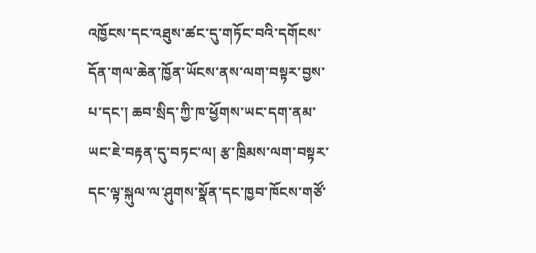འཁྱོངས་དང་འཐུས་ཚང་དུ་གཏོང་བའི་དགོངས་དོན་གལ་ཆེན་ཁྱོན་ཡོངས་ནས་ལག་བསྟར་བྱས་པ་དང་། ཆབ་སྲིད་ཀྱི་ཁ་ཕྱོགས་ཡང་དག་ནམ་ཡང་ཇེ་བརྟན་དུ་བཏང་ལ། རྩ་ཁྲིམས་ལག་བསྟར་དང་ལྟ་སྐུལ་ལ་ཤུགས་སྣོན་དང་ཁྱབ་ཁོངས་གཙོ་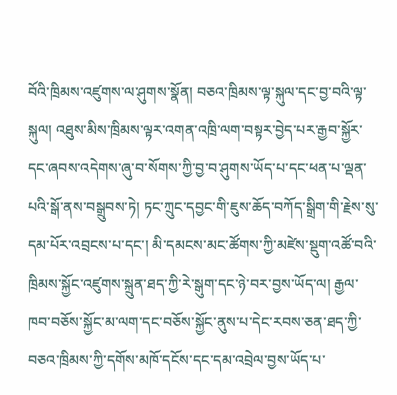བོའི་ཁྲིམས་འཛུགས་ལ་ཤུགས་སྣོན། བཅའ་ཁྲིམས་ལྟ་སྐུལ་དང་བྱ་བའི་ལྟ་སྐུལ། འཐུས་མིས་ཁྲིམས་ལྟར་འགན་འཁྲི་ལག་བསྟར་བྱེད་པར་རྒྱབ་སྐྱོར་དང་ཞབས་འདེགས་ཞུ་བ་སོགས་ཀྱི་བྱ་བ་ཤུགས་ཡོད་པ་དང་ཕན་པ་ལྡན་པའི་སྒོ་ནས་བསྒྲུབས་ཏེ། ཏང་ཀྲུང་དབྱང་གི་ཇུས་ཆོད་བཀོད་སྒྲིག་གི་རྗེས་སུ་དམ་པོར་འབྲངས་པ་དང་། མི་དམངས་མང་ཚོགས་ཀྱི་མཛེས་སྡུག་འཚོ་བའི་ཁྲིམས་སྐྱོང་འཛུགས་སྐྲུན་ཐད་ཀྱི་རེ་སྒུག་དང་ཉེ་བར་བྱས་ཡོད་ལ། རྒྱལ་ཁབ་བཅོས་སྐྱོང་མ་ལག་དང་བཅོས་སྐྱོང་ནུས་པ་དེང་རབས་ཅན་ཐད་ཀྱི་བཅའ་ཁྲིམས་ཀྱི་དགོས་མཁོ་དངོས་དང་དམ་འབྲེལ་བྱས་ཡོད་པ་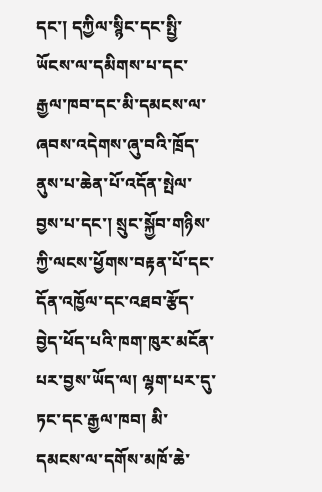དང་། དཀྱིལ་སྙིང་དང་སྤྱི་ཡོངས་ལ་དམིགས་པ་དང་རྒྱལ་ཁབ་དང་མི་དམངས་ལ་ཞབས་འདེགས་ཞུ་བའི་ཁྲོད་ནུས་པ་ཆེན་པོ་འདོན་སྤེལ་བྱས་པ་དང་། སྲུང་སྐྱོབ་གཉིས་ཀྱི་ལངས་ཕྱོགས་བརྟན་པོ་དང་དོན་འཁྱོལ་དང་འཐབ་རྩོད་བྱེད་ཕོད་པའི་ཁག་ཁུར་མངོན་པར་བྱས་ཡོད་ལ། ལྷག་པར་དུ་ཏང་དང་རྒྱལ་ཁབ། མི་དམངས་ལ་དགོས་མཁོ་ཆེ་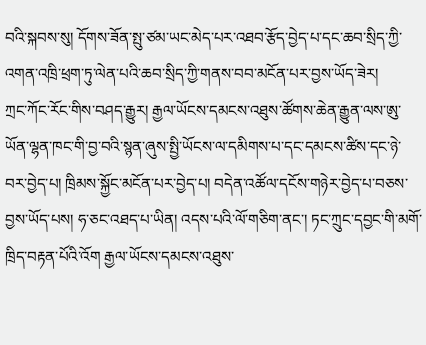བའི་སྐབས་སུ། དོགས་ཟོན་སྤུ་ཙམ་ཡང་མེད་པར་འཐབ་རྩོད་བྱེད་པ་དང་ཆབ་སྲིད་ཀྱི་འགན་འཁྲི་ཕྲག་ཏུ་ལེན་པའི་ཆབ་སྲིད་ཀྱི་གནས་བབ་མངོན་པར་བྱས་ཡོད་ཟེར།
ཀྲང་ཀོང་རོང་གིས་བཤད་རྒྱུར། རྒྱལ་ཡོངས་དམངས་འཐུས་ཚོགས་ཆེན་རྒྱུན་ལས་ཨུ་ཡོན་ལྷན་ཁང་གི་བྱ་བའི་སྙན་ཞུས་སྤྱི་ཡོངས་ལ་དམིགས་པ་དང་དམངས་ཚིས་དང་ཉེ་བར་བྱེད་པ། ཁྲིམས་སྐྱོང་མངོན་པར་བྱེད་པ། བདེན་འཚོལ་དངོས་གཉེར་བྱེད་པ་བཅས་བྱས་ཡོད་པས། ཧ་ཅང་འཐད་པ་ཡིན། འདས་པའི་ལོ་གཅིག་ནང་། ཏང་ཀྲུང་དབྱང་གི་མགོ་ཁྲིད་བརྟན་པོའི་འོག རྒྱལ་ཡོངས་དམངས་འཐུས་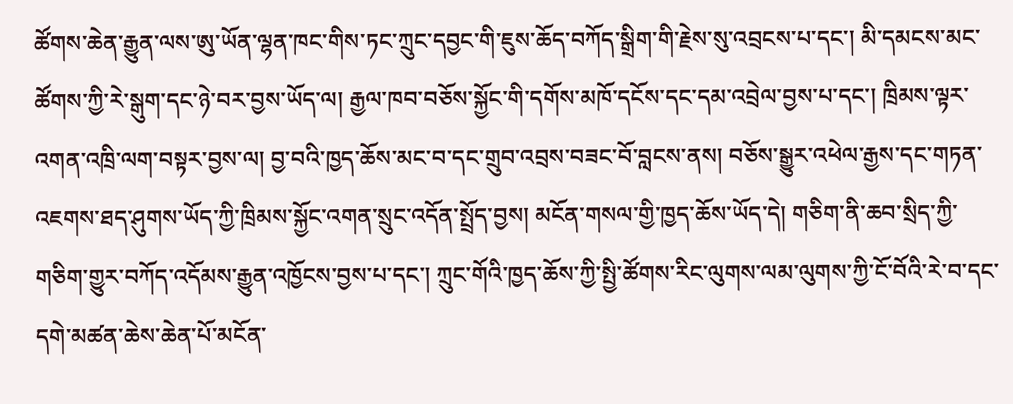ཚོགས་ཆེན་རྒྱུན་ལས་ཨུ་ཡོན་ལྷན་ཁང་གིས་ཏང་ཀྲུང་དབྱང་གི་ཇུས་ཆོད་བཀོད་སྒྲིག་གི་རྗེས་སུ་འབྲངས་པ་དང་། མི་དམངས་མང་ཚོགས་ཀྱི་རེ་སྒུག་དང་ཉེ་བར་བྱས་ཡོད་ལ། རྒྱལ་ཁབ་བཅོས་སྐྱོང་གི་དགོས་མཁོ་དངོས་དང་དམ་འབྲེལ་བྱས་པ་དང་། ཁྲིམས་ལྟར་འགན་འཁྲི་ལག་བསྟར་བྱས་ལ། བྱ་བའི་ཁྱད་ཆོས་མང་བ་དང་གྲུབ་འབྲས་བཟང་བོ་བླངས་ནས། བཅོས་སྒྱུར་འཕེལ་རྒྱས་དང་གཏན་འཇགས་ཐད་ཤུགས་ཡོད་ཀྱི་ཁྲིམས་སྐྱོང་འགན་སྲུང་འདོན་སྤྲོད་བྱས། མངོན་གསལ་གྱི་ཁྱད་ཆོས་ཡོད་དེ། གཅིག་ནི་ཆབ་སྲིད་ཀྱི་གཅིག་གྱུར་བཀོད་འདོམས་རྒྱུན་འཁྱོངས་བྱས་པ་དང་། ཀྲུང་གོའི་ཁྱད་ཆོས་ཀྱི་སྤྱི་ཚོགས་རིང་ལུགས་ལམ་ལུགས་ཀྱི་ངོ་བོའི་རེ་བ་དང་དགེ་མཚན་ཆེས་ཆེན་པོ་མངོན་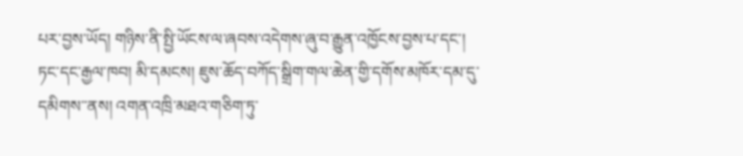པར་བྱས་ཡོད། གཉིས་ནི་སྤྱི་ཡོངས་ལ་ཞབས་འདེགས་ཞུ་བ་རྒྱུན་འཁྱོངས་བྱས་པ་དང་། ཏང་དང་རྒྱལ་ཁབ། མི་དམངས། ཇུས་ཆོད་བཀོད་སྒྲིག་གལ་ཆེན་གྱི་དགོས་མཁོར་དམ་དུ་དམིགས་་ནས། འགན་འཁྲི་མཐའ་གཅིག་ཏུ་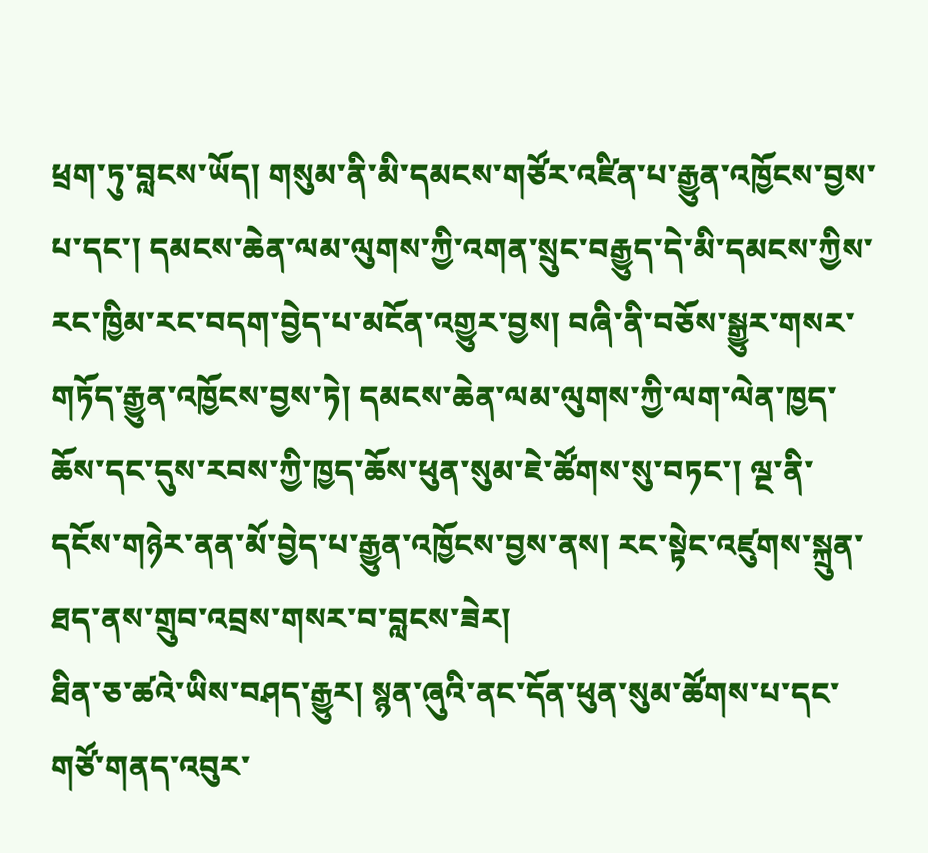ཕྲག་ཏུ་བླངས་ཡོད། གསུམ་ནི་མི་དམངས་གཙོར་འཛིན་པ་རྒྱུན་འཁྱོངས་བྱས་པ་དང་། དམངས་ཆེན་ལམ་ལུགས་ཀྱི་འགན་སྲུང་བརྒྱུད་དེ་མི་དམངས་ཀྱིས་རང་ཁྱིམ་རང་བདག་བྱེད་པ་མངོན་འགྱུར་བྱས། བཞི་ནི་བཅོས་སྒྱུར་གསར་གཏོད་རྒྱུན་འཁྱོངས་བྱས་ཏེ། དམངས་ཆེན་ལམ་ལུགས་ཀྱི་ལག་ལེན་ཁྱད་ཆོས་དང་དུས་རབས་ཀྱི་ཁྱད་ཆོས་ཕུན་སུམ་ཇེ་ཚོགས་སུ་བཏང་། ལྔ་ནི་དངོས་གཉེར་ནན་མོ་བྱེད་པ་རྒྱུན་འཁྱོངས་བྱས་ནས། རང་སྟེང་འཛུགས་སྐྲུན་ཐད་ནས་གྲུབ་འབྲས་གསར་བ་བླངས་ཟེར།
ཐིན་ཅ་ཚའེ་ཡིས་བཤད་རྒྱུར། སྙན་ཞུའི་ནང་དོན་ཕུན་སུམ་ཚོགས་པ་དང་གཙོ་གནད་འབུར་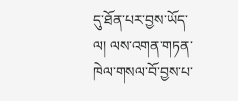དུ་ཐོན་པར་བྱས་ཡོད་ལ། ལས་འགན་གཏན་ཁེལ་གསལ་བོ་བྱས་པ་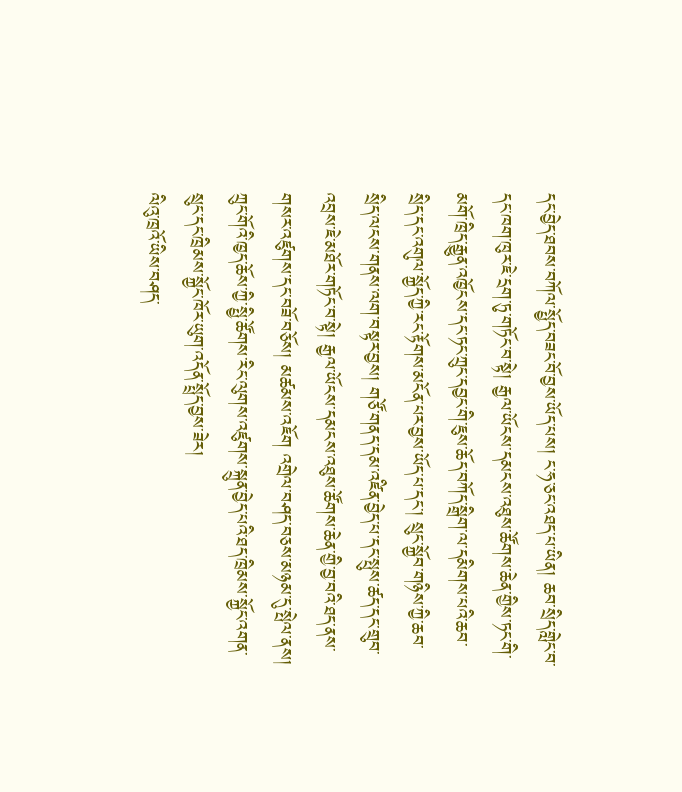དང་བྱེད་ཐབས་བཀོལ་སྤྱོད་བཟང་བོ་བྱས་ཡོད་པས། ང་ཧ་ཅང་འཐད་པ་ཡིན། ཆབ་སྲིད་གླེང་བ་དང་ཁག་ཁུར་ཇེ་དྲག་ཏུ་གཏོང་བ་སྟེ། རྒྱལ་ཡོངས་དམངས་འཐུས་ཚོགས་ཆེན་གྱིས་ཏང་གི་མགོ་ཁྲིད་རྒྱུན་འཁྱོངས་དང་ཏང་ཀྲུང་དབྱང་གི་ཇུས་ཆོད་བཀོད་སྒྲིག་ལ་དམིགས་པའི་ཆབ་སྲིད་དང་འགུལ་སྐྱོད་ཀྱི་རང་རྟོགས་མངོན་པར་བྱས་ཡོད་པ་དང་། སྲུང་སྐྱོབ་གཉིས་ཀྱི་ཆབ་སྲིད་ལངས་གནས་ལག་བསྟར་བྱས། གཙོ་གནད་དམ་འཛིན་བྱེད་པ་དང་སྤུས་ཚད་དང་གྲུབ་འབྲས་ཇེ་མཐོར་གཏོང་བ་སྟེ། རྒྱལ་ཡོངས་དམངས་འཐུས་ཚོགས་ཆེན་གྱི་བྱ་བའི་ཐད་ནས་གསར་འཛུགས་དང་བཟོ་བཅོས། མཚམས་འཇོག འགྲེལ་བཤད་བཅས་མཉམ་དུ་སྤེལ་ནས། ཀྲུང་གོའི་ཁྱད་ཆོས་ཀྱི་སྤྱི་ཚོགས་རིང་ལུགས་འཛུགས་སྐྲུན་བྱེད་པའི་ཐད་ཁྲིམས་སྐྱོང་འགན་སྲུང་དང་ཁྲིམས་སྐྱོང་ཁོར་ཡུག་འདོན་སྤྲོད་བྱས་ཟེར།
ལིའུ་ཁྲའོ་ཡིས་བཤད་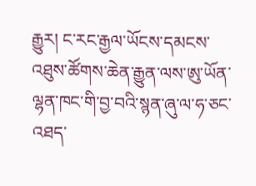རྒྱུར། ང་རང་རྒྱལ་ཡོངས་དམངས་འཐུས་ཚོགས་ཆེན་རྒྱུན་ལས་ཨུ་ཡོན་ལྷན་ཁང་གི་བྱ་བའི་སྙན་ཞུ་ལ་ཧ་ཅང་འཐད་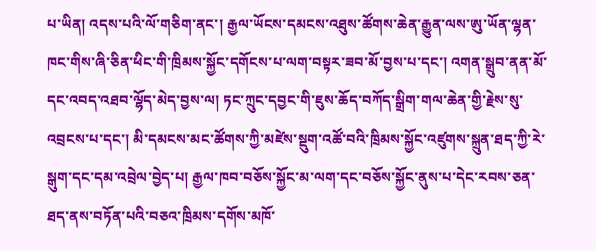པ་ཡིན། འདས་པའི་ལོ་གཅིག་ནང་། རྒྱལ་ཡོངས་དམངས་འཐུས་ཚོགས་ཆེན་རྒྱུན་ལས་ཨུ་ཡོན་ལྷན་ཁང་གིས་ཞི་ཅིན་ཕིང་གི་ཁྲིམས་སྐྱོང་དགོངས་པ་ལག་བསྟར་ཟབ་མོ་བྱས་པ་དང་། འགན་སྒྲུབ་ནན་མོ་དང་འབད་འཐབ་ལྷོད་མེད་བྱས་ལ། ཏང་ཀྲུང་དབྱང་གི་ཇུས་ཆོད་བཀོད་སྒྲིག་གལ་ཆེན་གྱི་རྗེས་སུ་འབྲངས་པ་དང་། མི་དམངས་མང་ཚོགས་ཀྱི་མཛེས་སྡུག་འཚོ་བའི་ཁྲིམས་སྐྱོང་འཛུགས་སྐྲུན་ཐད་ཀྱི་རེ་སྒུག་དང་དམ་འབྲེལ་བྱེད་པ། རྒྱལ་ཁབ་བཅོས་སྐྱོང་མ་ལག་དང་བཅོས་སྐྱོང་ནུས་པ་དེང་རབས་ཅན་ཐད་ནས་བཏོན་པའི་བཅའ་ཁྲིམས་དགོས་མཁོ་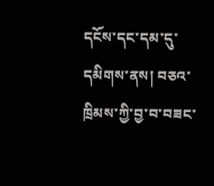དངོས་དང་དམ་དུ་དམིགས་ནས། བཅའ་ཁྲིམས་ཀྱི་བྱ་བ་བཟང་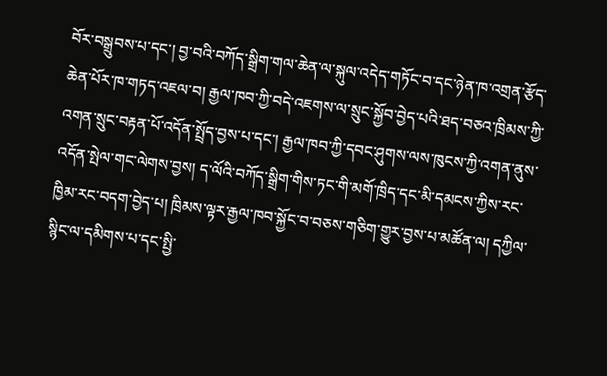བོར་བསྒྲུབས་པ་དང་། བྱ་བའི་བཀོད་སྒྲིག་གལ་ཆེན་ལ་སྐུལ་འདེད་གཏོང་བ་དང་ཉེན་ཁ་འགྲན་རྩོད་ཆེན་པོར་ཁ་གཏད་འཇལ་བ། རྒྱལ་ཁབ་ཀྱི་བདེ་འཇགས་ལ་སྲུང་སྐྱོབ་བྱེད་པའི་ཐད་བཅའ་ཁྲིམས་ཀྱི་འགན་སྲུང་བརྟན་པོ་འདོན་སྤྲོད་བྱས་པ་དང་། རྒྱལ་ཁབ་ཀྱི་དབང་ཤུགས་ལས་ཁུངས་ཀྱི་འགན་ནུས་འདོན་སྤེལ་གང་ལེགས་བྱས། ད་ལོའི་བཀོད་སྒྲིག་གིས་ཏང་གི་མགོ་ཁྲིད་དང་མི་དམངས་ཀྱིས་རང་ཁྱིམ་རང་བདག་བྱེད་པ། ཁྲིམས་ལྟར་རྒྱལ་ཁབ་སྐྱོང་བ་བཅས་གཅིག་གྱུར་བྱས་པ་མཚོན་ལ། དཀྱིལ་སྙིང་ལ་དམིགས་པ་དང་སྤྱི་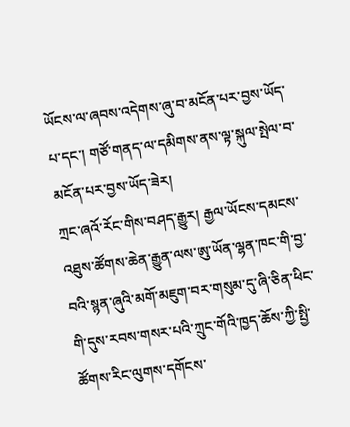ཡོངས་ལ་ཞབས་འདེགས་ཞུ་བ་མངོན་པར་བྱས་ཡོད་པ་དང་། གཙོ་གནད་ལ་དམིགས་ནས་ལྟ་སྐུལ་སྤེལ་བ་མངོན་པར་བྱས་ཡོད་ཟེར།
ཀྲང་ཞའོ་རོང་གིས་བཤད་རྒྱུར། རྒྱལ་ཡོངས་དམངས་འཐུས་ཚོགས་ཆེན་རྒྱུན་ལས་ཨུ་ཡོན་ལྷན་ཁང་གི་བྱ་བའི་སྙན་ཞུའི་མགོ་མཇུག་བར་གསུམ་དུ་ཞི་ཅིན་ཕིང་གི་དུས་རབས་གསར་པའི་ཀྲུང་གོའི་ཁྱད་ཆོས་ཀྱི་སྤྱི་ཚོགས་རིང་ལུགས་དགོངས་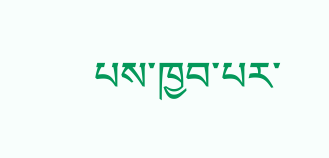པས་ཁྱབ་པར་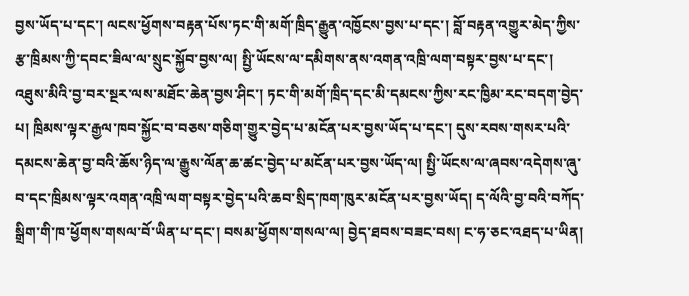བྱས་ཡོད་པ་དང་། ལངས་ཕྱོགས་བརྟན་པོས་ཏང་གི་མགོ་ཁྲིད་རྒྱུན་འཁྱོངས་བྱས་པ་དང་། བློ་བརྟན་འགྱུར་མེད་ཀྱིས་རྩ་ཁྲིམས་ཀྱི་དབང་ཟིལ་ལ་སྲུང་སྐྱོབ་བྱས་ལ། སྤྱི་ཡོངས་ལ་དམིགས་ནས་འགན་འཁྲི་ལག་བསྟར་བྱས་པ་དང་། འཐུས་མིའི་བྱ་བར་སྔར་ལས་མཐོང་ཆེན་བྱས་ཤིང་། ཏང་གི་མགོ་ཁྲིད་དང་མི་དམངས་ཀྱིས་རང་ཁྱིམ་རང་བདག་བྱེད་པ། ཁྲིམས་ལྟར་རྒྱལ་ཁབ་སྐྱོང་བ་བཅས་གཅིག་གྱུར་བྱེད་པ་མངོན་པར་བྱས་ཡོད་པ་དང་། དུས་རབས་གསར་པའི་དམངས་ཆེན་བྱ་བའི་ཆོས་ཉིད་ལ་རྒྱུས་ལོན་ཆ་ཚང་བྱེད་པ་མངོན་པར་བྱས་ཡོད་ལ། སྤྱི་ཡོངས་ལ་ཞབས་འདེགས་ཞུ་བ་དང་ཁྲིམས་ལྟར་འགན་འཁྲི་ལག་བསྟར་བྱེད་པའི་ཆབ་སྲིད་ཁག་ཁུར་མངོན་པར་བྱས་ཡོད། ད་ལོའི་བྱ་བའི་བཀོད་སྒྲིག་གི་ཁ་ཕྱོགས་གསལ་བོ་ཡིན་པ་དང་། བསམ་ཕྱོགས་གསལ་ལ། བྱེད་ཐབས་བཟང་བས། ང་ཧ་ཅང་འཐད་པ་ཡིན།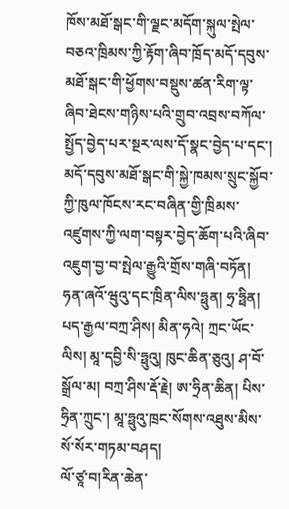ཁོས་མཐོ་སྒང་གི་ལྗང་མདོག་སྐུལ་སྤེལ་བཅའ་ཁྲིམས་ཀྱི་རྟོག་ཞིབ་ཁྲོད་མདོ་དབུས་མཐོ་སྒང་གི་ཕྱོགས་བསྡུས་ཚན་རིག་ལྟ་ཞིབ་ཐེངས་གཉིས་པའི་གྲུབ་འབྲས་བཀོལ་སྤྱོད་བྱེད་པར་སྔར་ལས་དོ་སྣང་བྱེད་པ་དང་། མདོ་དབུས་མཐོ་སྒང་གི་སྐྱེ་ཁམས་སྲུང་སྐྱོབ་ཀྱི་ཁུལ་ཁོངས་རང་བཞིན་གྱི་ཁྲིམས་འཛུགས་ཀྱི་ལག་བསྟར་བྱེད་ཆོག་པའི་ཞིབ་འཇུག་བྱ་བ་སྤེལ་རྒྱུའི་གྲོས་གཞི་བཏོན།
ཧན་ཞའོ་ཝུའུ་དང་ཁྲིན་ལིས་ཧྥུན། ཧྲ་ཧྥིན། པད་རྒྱལ་བཀྲ་ཤིས། མིན་ཧའེ། ཀྲང་ཡོང་ལིས། མཱ་དབྱི་སི་ཧྥུའུ། ཁུང་ཆིན་ཅུའུ། ཤ་བོ་སྒྲོལ་མ། བཀྲ་ཤིས་རྡོ་རྗེ། ཨ་ཧྲིན་ཆིན། པིས་ཧྲིན་ཀྲུང་། མཱ་ཧྥུའུ་ཁྲང་སོགས་འཐུས་མིས་སོ་སོར་གཏམ་བཤད།
ལོ་ཙཱ་བ།རིན་ཆེན་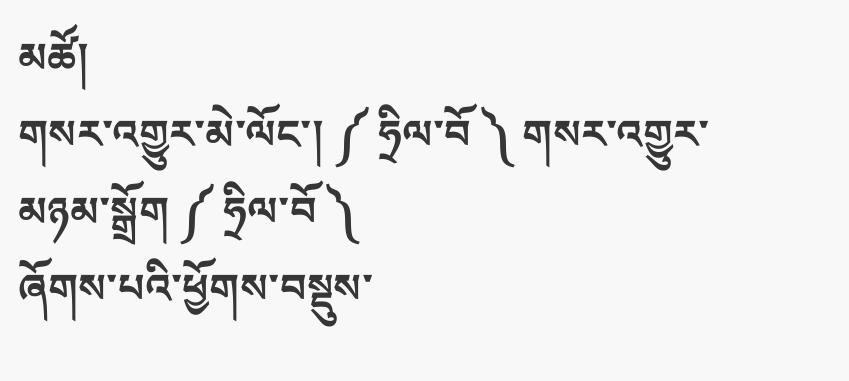མཚོ།
གསར་འགྱུར་མེ་ལོང་། ༼ ཧྲིལ་བོ ༽ གསར་འགྱུར་མཉམ་སྒྲོག ༼ ཧྲིལ་བོ ༽
ཞོགས་པའི་ཕྱོགས་བསྡུས་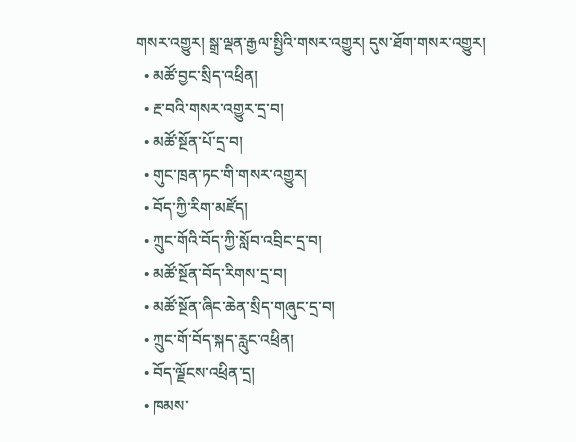གསར་འགྱུར། སྒྲ་ལྡན་རྒྱལ་སྤྱིའི་གསར་འགྱུར། དུས་ཐོག་གསར་འགྱུར།
  • མཚོ་བྱང་སྲིད་འཕྲིན།
  • རྔ་བའི་གསར་འགྱུར་དྲ་བ།
  • མཚོ་སྔོན་པོ་དྲ་བ།
  • གུང་ཁྲན་ཏང་གི་གསར་འགྱུར།
  • བོད་ཀྱི་རིག་མཛོད།
  • ཀྲུང་གོའི་བོད་ཀྱི་སློབ་འབྲིང་དྲ་བ།
  • མཚོ་སྔོན་བོད་རིགས་དྲ་བ།
  • མཚོ་སྔོན་ཞིང་ཆེན་སྲིད་གཞུང་དྲ་བ།
  • ཀྲུང་གོ་བོད་སྐད་རླུང་འཕྲིན།
  • བོད་ལྗོངས་འཕྲིན་དྲ།
  • ཁམས་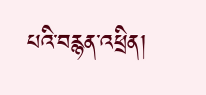པའི་བརྙན་འཕྲིན།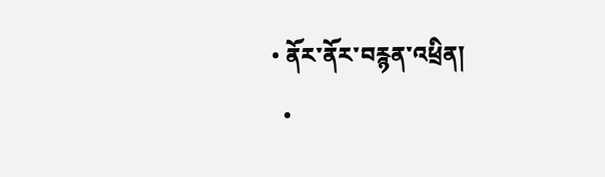• ནོར་ནོར་བརྙན་འཕྲིན།
  •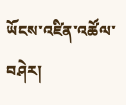ཡོངས་འཛིན་འཚོལ་བཤེར།